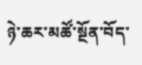ཉེ་ཆར་མཚོ་སྔོན་བོད་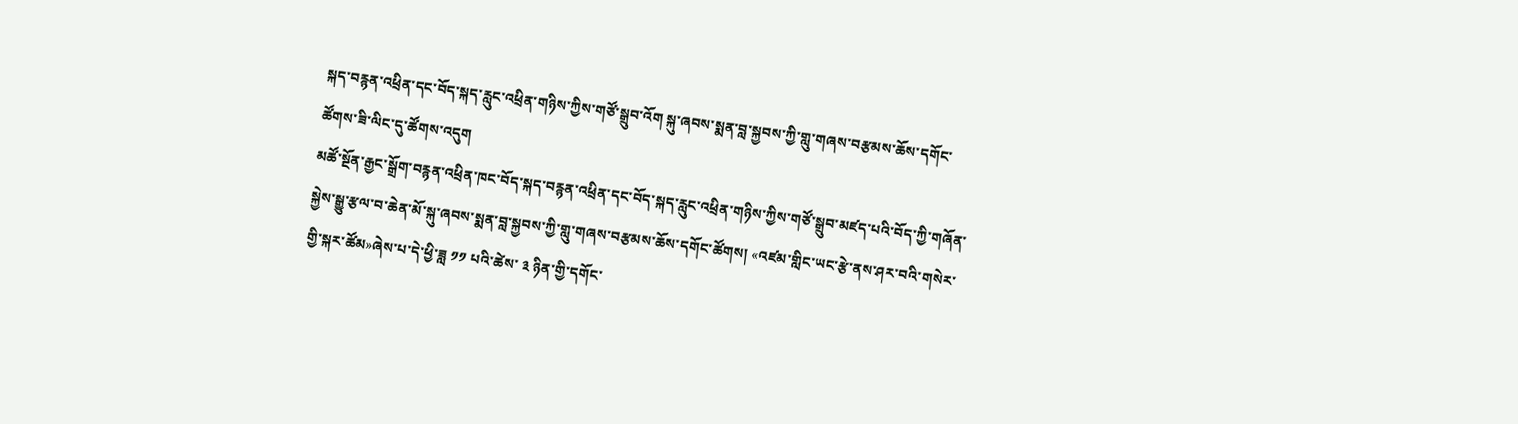སྐད་བརྙན་འཕྲིན་དང་བོད་སྐད་རླུང་འཕྲིན་གཉིས་ཀྱིས་གཙོ་སྒྲུབ་འོག སྐུ་ཞབས་སྨན་བླ་སྐྱབས་ཀྱི་གླུ་གཞས་བརྩམས་ཆོས་དགོང་ཚོགས་ཟི་ལིང་དུ་ཚོགས་འདུག
མཚོ་སྔོན་རྒྱང་སྒྲོག་བརྙན་འཕྲིན་ཁང་བོད་སྐད་བརྙན་འཕྲིན་དང་བོད་སྐད་རླུང་འཕྲིན་གཉིས་ཀྱིས་གཙོ་སྒྲུབ་མཛད་པའི་བོད་ཀྱི་གཞོན་སྐྱེས་སྒྱུ་རྩལ་བ་ཆེན་མོ་སྐུ་ཞབས་སྨན་བླ་སྐྱབས་ཀྱི་གླུ་གཞས་བརྩམས་ཆོས་དགོང་ཚོགས། «འཛམ་གླིང་ཡང་རྩེ་ནས་ཤར་བའི་གསེར་གྱི་སྐར་ཚོམ»ཞེས་པ་དེ་ཕྱི་ཟླ ༡༡ པའི་ཚེས་ ༣ ཉིན་གྱི་དགོང་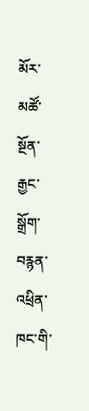མོར་མཚོ་སྔོན་རྒྱང་སྒྲོག་བརྙན་འཕྲིན་ཁང་གི་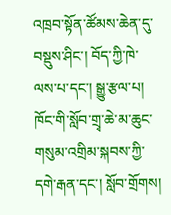འཁྲབ་སྟོན་ཚོམས་ཆེན་དུ་བསྡུས་ཤིང་། བོད་ཀྱི་ཁེ་ལས་པ་དང་། སྒྱུ་རྩལ་པ། ཁོང་གི་སློབ་གྲྭ་ཆེ་མ་ཆུང་གསུམ་འགྲིམ་སྐབས་ཀྱི་དགེ་རྒན་དང་། སློབ་གྲོགས།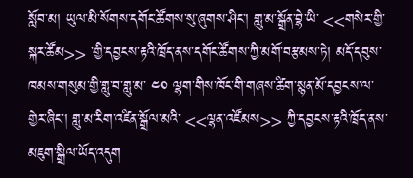སློབ་མ། ཡུལ་མི་སོགས་དགོང་ཚོགས་སུ་ཞུགས་ཤིང་། གླུ་མ་སྒྲོན་བྷེ་ཡི་ <<གསེར་གྱི་སྐར་ཚོམ>> ་གྱི་དབྱངས་རྟའི་ཁྲོད་ནས་དགོང་ཚོགས་ཀྱི་མགོ་བརྩམས་ཏེ། མདོ་དབུས་ཁམས་གསུམ་གྱི་གླུ་བ་གླུ་མ་ ༤༠ ལྷག་གིས་ཁོང་གི་གཞས་ཚིག་སྙན་མོ་དབྱངས་ལ་གྱེར་ཞིང་། གླུ་མ་རིག་འཛིན་སྒྲོལ་མའི་ <<ལྷན་འཛོམས>> ཀྱི་དབྱངས་རྟའི་ཁྲོད་ནས་མཇུག་སྒྲིལ་ཡོད་འདུག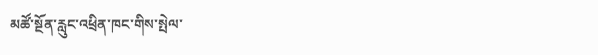མཚོ་སྔོན་རླུང་འཕྲིན་ཁང་གིས་སྤེལ་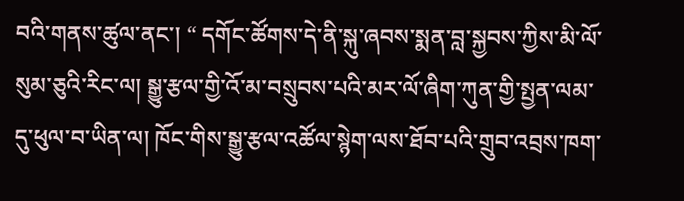བའི་གནས་ཚུལ་ནང་། “ དགོང་ཚོགས་དེ་ནི་སྐུ་ཞབས་སྨན་བླ་སྐྱབས་ཀྱིས་མི་ལོ་སུམ་ཅུའི་རིང་ལ། སྒྱུ་རྩལ་གྱི་འོ་མ་བསྲུབས་པའི་མར་ལོ་ཞིག་ཀུན་གྱི་སྤྱན་ལམ་དུ་ཕུལ་བ་ཡིན་ལ། ཁོང་གིས་སྒྱུ་རྩལ་འཚོལ་སྙེག་ལས་ཐོབ་པའི་གྲུབ་འབྲས་ཁག་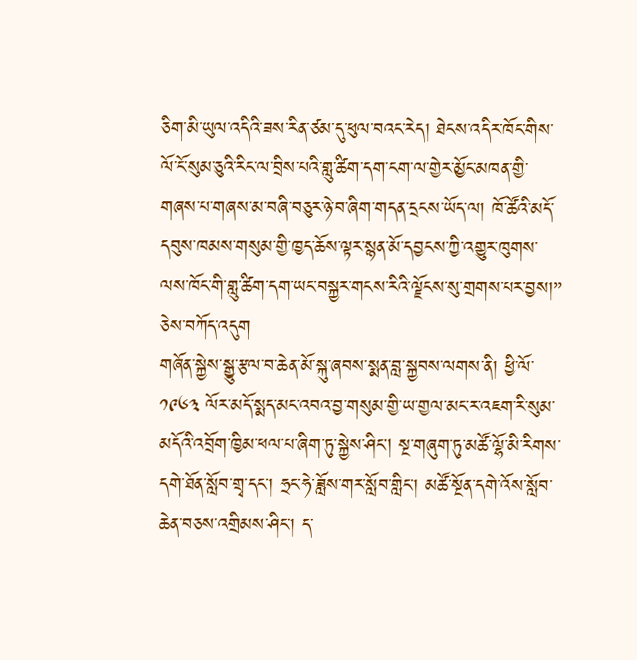ཅིག་མི་ཡུལ་འདིའི་ཟས་རིན་ཙམ་དུ་ཕུལ་བའང་རེད། ཐེངས་འདིར་ཁོང་གིས་ལོ་ངོ་སུམ་ཅུའི་རིང་ལ་བྲིས་པའི་གླུ་ཚིག་དག་ངག་ལ་གྱེར་མྱོང་མཁན་གྱི་གཞས་པ་གཞས་མ་བཞི་བཅུར་ཉེ་བ་ཞིག་གདན་དྲངས་ཡོད་ལ། ཁོ་ཚོའི་མདོ་དབུས་ཁམས་གསུམ་གྱི་ཁྱད་ཆོས་ལྟར་སྙན་མོ་དབྱངས་ཀྱི་འགྱུར་ཁུགས་ལས་ཁོང་གི་གླུ་ཚིག་དག་ཡང་བསྐྱར་གངས་རིའི་ལྗོངས་སུ་གྲགས་པར་བྱས།” ཅེས་བཀོད་འདུག
གཞོན་སྐྱེས་སྒྱུ་རྩལ་བ་ཆེན་མོ་སྐུ་ཞབས་སྨན་བླ་སྐྱབས་ལགས་ནི། ཕྱི་ལོ་ ༡༩༦༣ ལོར་མདོ་སྨད་མང་འབའ་བྱ་གསུམ་གྱི་ཡ་གྱལ་མང་ར་འཇག་རི་སུམ་མདོའི་འབྲོག་ཁྱིམ་ཕལ་པ་ཞིག་ཏུ་སྐྱེས་ཤིང། སྔ་གཞུག་ཏུ་མཚོ་ལྷོ་མི་རིགས་དགེ་ཐོན་སློབ་གྲྭ་དང་། ཧྲང་ཧེ་ཟློས་གར་སློབ་གླིང་། མཚོ་སྔོན་དགེ་འོས་སློབ་ཆེན་བཅས་འགྲིམས་ཤིང་། ད་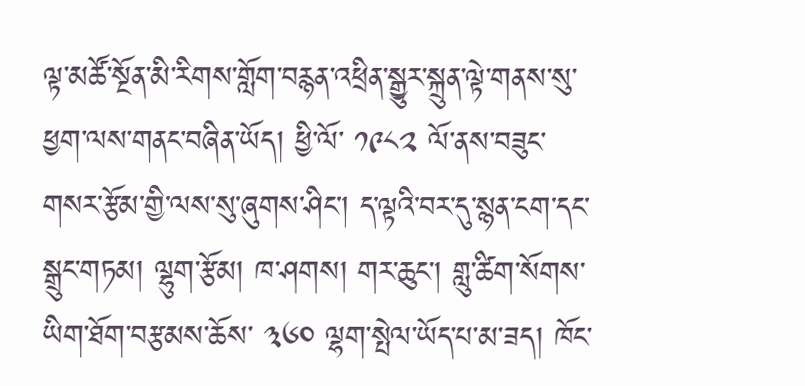ལྟ་མཚོ་སྔོན་མི་རིགས་གློག་བརྙན་འཕྲིན་སྒྱུར་སྐྲུན་ལྟེ་གནས་སུ་ཕྱག་ལས་གནང་བཞིན་ཡོད། ཕྱི་ལོ་ ༡༩༨༢ ལོ་ནས་བཟུང་གསར་རྩོམ་གྱི་ལས་སུ་ཞུགས་ཤིང་། ད་ལྟའི་བར་དུ་སྙན་ངག་དང་སྒྲུང་གཏམ། ལྷུག་རྩོམ། ཁ་ཤགས། གར་ཆུང་། གླུ་ཚིག་སོགས་ཡིག་ཐོག་བརྩམས་ཆོས་ ༣༦༠ ལྷག་སྤེལ་ཡོད་པ་མ་ཟད། ཁོང་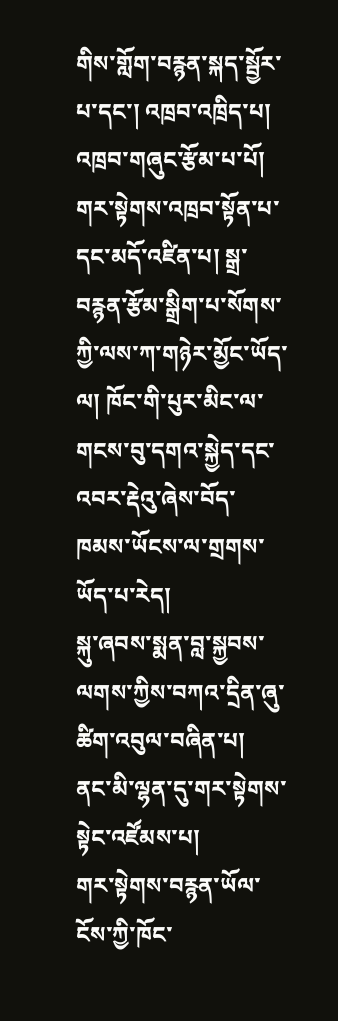གིས་གློག་བརྙན་སྐད་སྦྱོར་པ་དང་། འཁྲབ་འཁྲིད་པ། འཁྲབ་གཞུང་རྩོམ་པ་པོ། གར་སྟེགས་འཁྲབ་སྟོན་པ་དང་མདོ་འཛིན་པ། སྒྲ་བརྙན་རྩོམ་སྒྲིག་པ་སོགས་ཀྱི་ལས་ཀ་གཉེར་མྱོང་ཡོད་ལ། ཁོང་གི་པུར་མིང་ལ་གངས་བུ་དགའ་སྐྱེད་དང་འབར་རྡེའུ་ཞེས་བོད་ཁམས་ཡོངས་ལ་གྲགས་ཡོད་པ་རེད།
སྐུ་ཞབས་སྨན་བླ་སྐྱབས་ལགས་ཀྱིས་བཀའ་དྲིན་ཞུ་ཚིག་འབུལ་བཞིན་པ།
ནང་མི་ལྷན་དུ་གར་སྟེགས་སྟེང་འཛོམས་པ།
གར་སྟེགས་བརྙན་ཡོལ་ངོས་ཀྱི་ཁོང་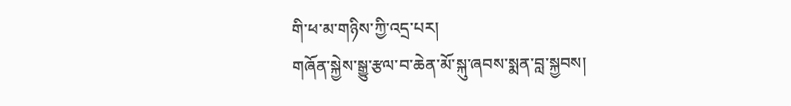གི་ཕ་མ་གཉིས་ཀྱི་འདྲ་པར།
གཞོན་སྐྱེས་སྒྱུ་རྩལ་བ་ཆེན་མོ་སྐུ་ཞབས་སྨན་བླ་སྐྱབས།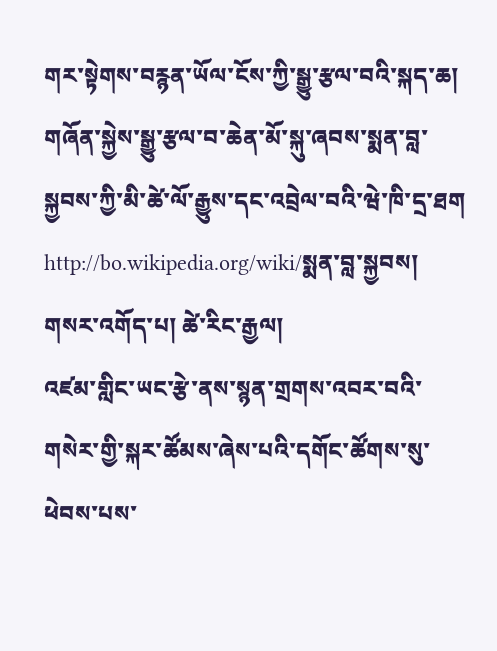གར་སྟེགས་བརྙན་ཡོལ་ངོས་ཀྱི་སྒྱུ་རྩལ་བའི་སྐད་ཆ།
གཞོན་སྐྱེས་སྒྱུ་རྩལ་བ་ཆེན་མོ་སྐུ་ཞབས་སྨན་བླ་སྐྱབས་ཀྱི་མི་ཚེ་ལོ་རྒྱུས་དང་འབྲེལ་བའི་ཝེ་ཁི་དྲ་ཐག http://bo.wikipedia.org/wiki/སྨན་བླ་སྐྱབས།
གསར་འགོད་པ། ཚེ་རིང་རྒྱལ།
འཛམ་གླིང་ཡང་རྩེ་ནས་སྙན་གྲགས་འབར་བའི་གསེར་གྱི་སྐར་ཚོམས་ཞེས་པའི་དགོང་ཚོགས་སུ་ཕེབས་པས་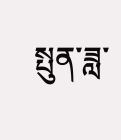སྤུན་ཟླ་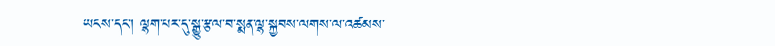ཡངས་དང་། ལྷག་པར་དུ་སྒྱུ་རྩལ་བ་སྨན་ལྷ་སྐྱབས་ལགས་ལ་འཚམས་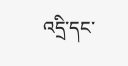འདྲི་དང་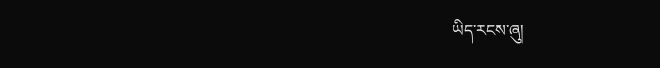ཡིད་རངས་ཞུ།